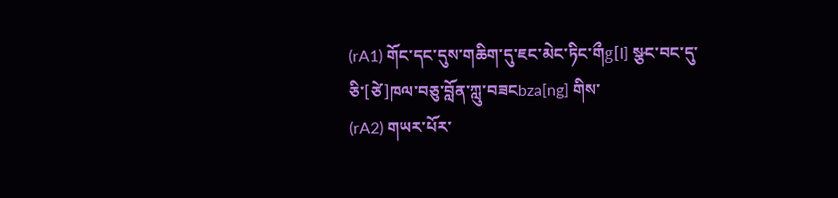(rA1) གོང་དང་དུས་གཆིག་དུ་ཇང་མེང་ཏིང་གྀg[I] སྩང་བང་དུ་ཅི་[ཙེ]ཁལ་བཅུ་བློན་ཀླུ་བཟངbza[ng] གིས་
(rA2) གཡར་པོར་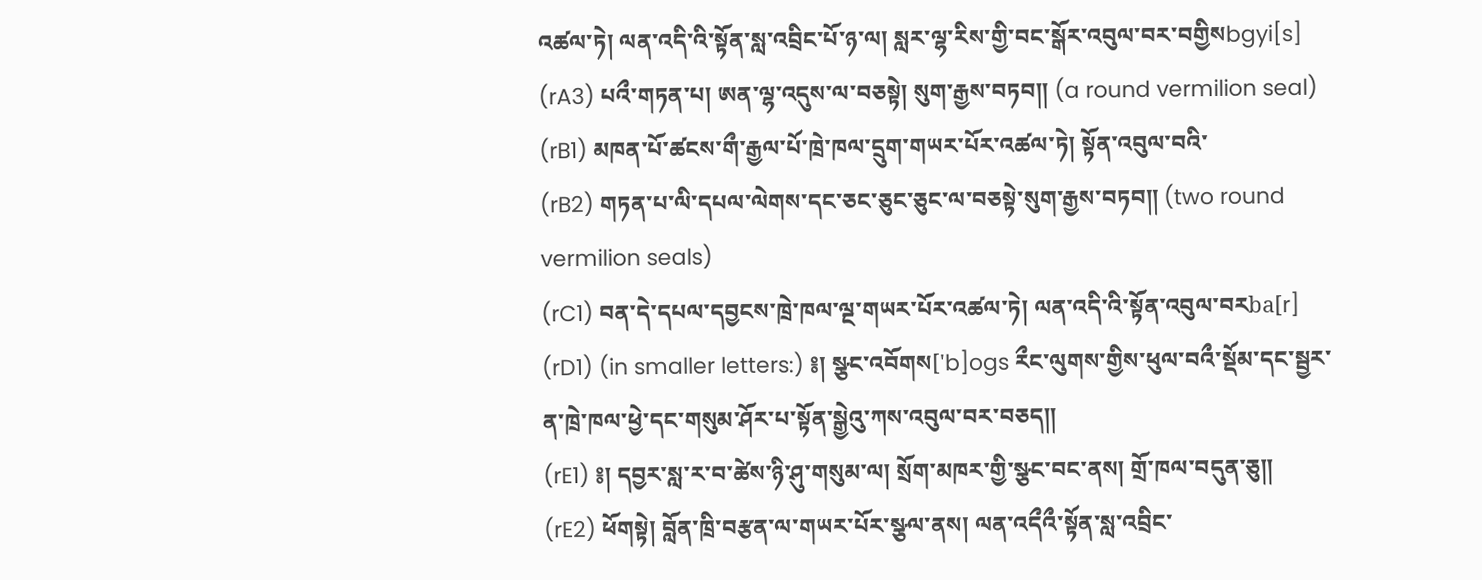འཚལ་ཏེ། ལན་འདི་འི་སྟོན་སླ་འབྲིང་པོ་ཉ་ལ། སླར་ལྷ་རིས་གྱི་བང་སྒོར་འབུལ་བར་བགྱིསbgyi[s]
(rA3) པའྀ་གཏན་པ། ཨན་ལྷ་འདུས་ལ་བཅསྟེ། སུག་རྒྱས་བཏབ༎ (a round vermilion seal)
(rB1) མཁན་པོ་ཚངས་གྀ་རྒྱལ་པོ་ཁྲེ་ཁལ་དྲུག་གཡར་པོར་འཚལ་ཏེ། སྟོན་འབུལ་བའི་
(rB2) གཏན་པ་ལི་དཔལ་ལེགས་དང་ཅང་ཅུང་ཅུང་ལ་བཅསྟེ་སུག་རྒྱས་བཏབ༎ (two round vermilion seals)
(rC1) བན་དེ་དཔལ་དབྱངས་ཁྲེ་ཁལ་ལྔ་གཡར་པོར་འཚལ་ཏེ། ལན་འདི་འི་སྟོན་འབུལ་བརba[r]
(rD1) (in smaller letters:) ༔། སྩང་འབོགས['b]ogs རྀང་ལུགས་གྱིས་ཕུལ་བའྀ་སྡོམ་དང་སྦྱར་ན་ཁྲེ་ཁལ་ཕྱེ་དང་གསུམ་ཤོར་པ་སྟོན་སྒྱེའུ་ཀས་འབུལ་བར་བཅད༎
(rE1) ༔། དབྱར་སླ་ར་བ་ཚེས་ཉི་ཤུ་གསུམ་ལ། སྲོག་མཁར་གྱི་སྩང་བང་ནས། གྲོ་ཁལ་བདུན་ཅུ༎
(rE2) ཕོགསྟེ། བློན་ཁྲི་བརྩན་ལ་གཡར་པོར་སྩལ་ནས། ལན་འདྀའྀ་སྟོན་སླ་འབྲིང་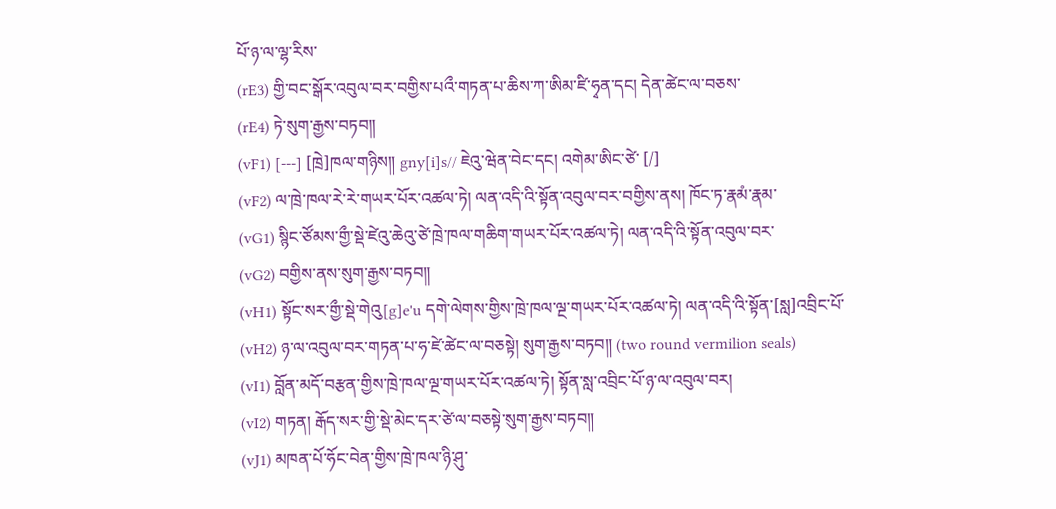པོ་ཉ་ལ་ལྷ་རིས་
(rE3) གྱི་བང་སྒོར་འབུལ་བར་བགྱིས་པའྀ་གཏན་པ་ཆིས་ཀ་ཨིམ་ཛི་ཧྭན་དང། དེན་ཚེང་ལ་བཅས་
(rE4) ཏེ་སུག་རྒྱས་བཏབ༎
(vF1) [---] [ཁྲེ]ཁལ་གཉིས༎ gny[i]s// ཇེའུ་ཝེན་བེང་དང། འགེམ་ཨིང་ཙེ་ [/]
(vF2) ལ་ཁྲེ་ཁལ་རེ་རེ་གཡར་པོར་འཚལ་ཏེ། ལན་འདི་འི་སྟོན་འབུལ་བར་བགྱིས་ནས། ཁོང་ཏ་རྣམཾ་རྣམ་
(vG1) སྙིང་ཙོམས་གྱྀ་སྡེ་ཛེའུ་ཆེའུ་ཙེ་ཁྲེ་ཁལ་གཆིག་གཡར་པོར་འཚལ་ཏེ། ལན་འདི་འི་སྟོན་འབུལ་བར་
(vG2) བགྱིས་ནས་སུག་རྒྱས་བཏབ༎
(vH1) སྟོང་སར་གྱྀ་སྡེ་གེའུ[g]e'u དགེ་ལེགས་གྱིས་ཁྲེ་ཁལ་ལྔ་གཡར་པོར་འཚལ་ཏེ། ལན་འདི་འི་སྟོན་[སླ]འབྲིང་པོ་
(vH2) ཉ་ལ་འབུལ་བར་གཏན་པ་ཧ་ཛེ་ཚེང་ལ་བཅསྟེ། སུག་རྒྱས་བཏབ༎ (two round vermilion seals)
(vI1) བློན་མདོ་བརྩན་གྱིས་ཁྲེ་ཁལ་ལྔ་གཡར་པོར་འཚལ་ཏེ། སྟོན་སླ་འབྲིང་པོ་ཉ་ལ་འབུལ་བར།
(vI2) གཏན། རྒོད་སར་གྱི་སྡེ་མེང་དར་ཙེ་ལ་བཅསྟེ་སུག་རྒྱས་བཏབ༎
(vJ1) མཁན་པོ་ཧོང་བེན་གྱིས་ཁྲེ་ཁལ་ཉི་ཤུ་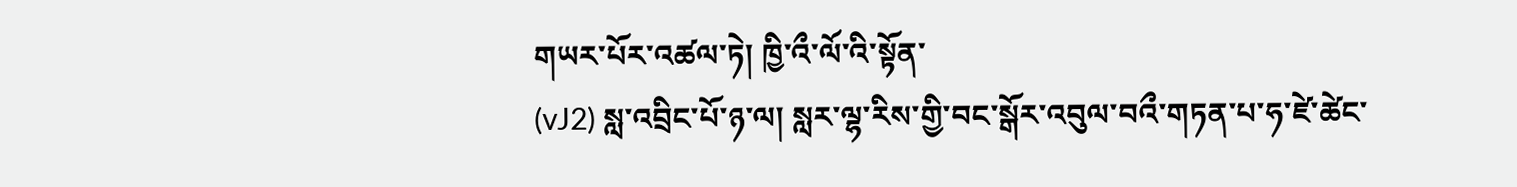གཡར་པོར་འཚལ་ཏེ། ཁྱི་འྀ་ལོ་འི་སྟོན་
(vJ2) སླ་འབྲིང་པོ་ཉ་ལ། སླར་ལྷ་རིས་གྱི་བང་སྒོར་འབུལ་བའྀ་གཏན་པ་ཧ་ཛེ་ཚེང་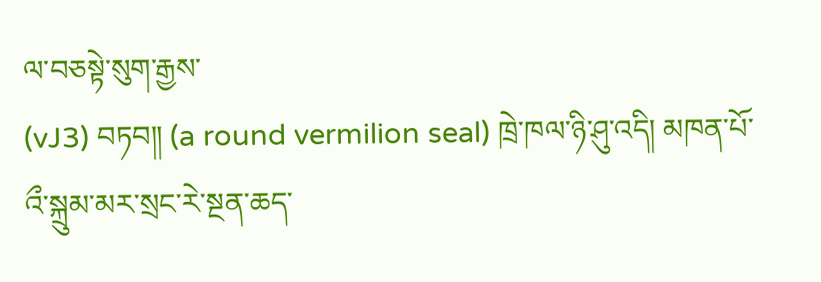ལ་བཅསྟེ་སུག་རྒྱས་
(vJ3) བཏབ༎ (a round vermilion seal) ཁྲེ་ཁལ་ཉི་ཤུ་འདི། མཁན་པོ་འྀ་སྐྲུམ་མར་སྲང་རེ་སྔན་ཆད་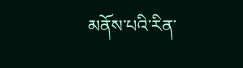མནོས་པའི་རིན་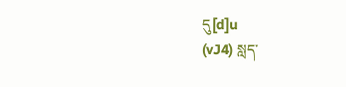དུ[d]u
(vJ4) སླད་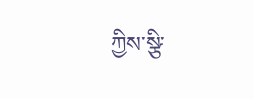ཀྱིས་སྩི་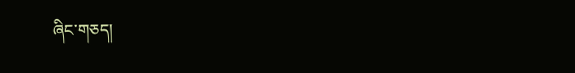ཞིང་གཅད།